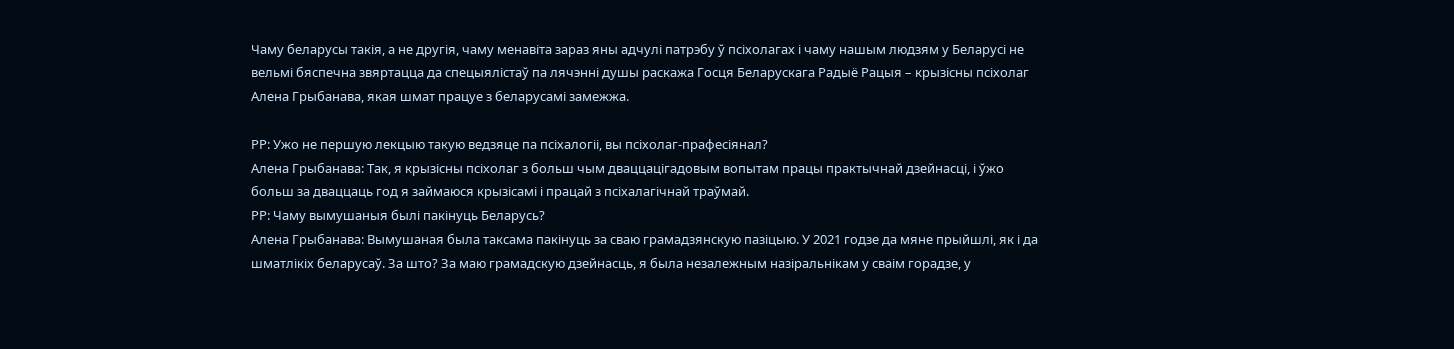Чаму беларусы такія, а не другія, чаму менавіта зараз яны адчулі патрэбу ў псіхолагах і чаму нашым людзям у Беларусі не вельмі бяспечна звяртацца да спецыялістаў па лячэнні душы раскажа Госця Беларускага Радыё Рацыя – крызісны псіхолаг Алена Грыбанава, якая шмат працуе з беларусамі замежжа.

РР: Ужо не першую лекцыю такую ведзяце па псіхалогіі, вы псіхолаг-прафесіянал?
Алена Грыбанава: Так, я крызісны псіхолаг з больш чым дваццацігадовым вопытам працы практычнай дзейнасці, і ўжо больш за дваццаць год я займаюся крызісамі і працай з псіхалагічнай траўмай.
РР: Чаму вымушаныя былі пакінуць Беларусь?
Алена Грыбанава: Вымушаная была таксама пакінуць за сваю грамадзянскую пазіцыю. У 2021 годзе да мяне прыйшлі, як і да шматлікіх беларусаў. За што? За маю грамадскую дзейнасць, я была незалежным назіральнікам у сваім горадзе, у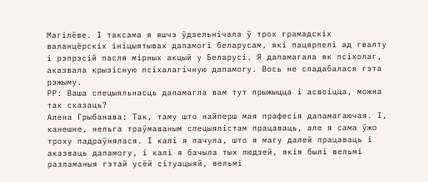Магілёве. І таксама я яшчэ ўдзельнічала ў трох грамадскіх валанцёрскіх ініцыятывах дапамогі беларусам, які пацярпелі ад гвалту і рэпрэсій пасля мірных акцый у Беларусі. Я дапамагала як псіхолаг, аказвала крызісную псіхалагічную дапамогу. Вось не спадабалася гэта рэжыму.
РР: Ваша спецыяльнасць дапамагла вам тут прыжыцца і асвоіцца, можна так сказаць?
Алена Грыбанава: Так, таму што найперш мая прафесія дапамагаючая. І, канешне, нельга траўмаваным спецыялістам працаваць, але я сама ўжо троху падраўнялася. І калі я пачула, што я магу далей працаваць і аказваць дапамогу, і калі я бачыла тых людзей, якія былі вельмі разламаныя гэтай усёй сітуацыяй, вельмі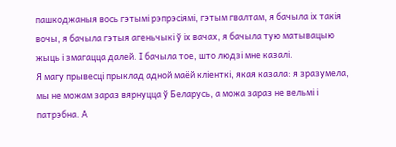пашкоджаныя вось гэтымі рэпрэсіямі, гэтым гвалтам, я бачыла іх такія вочы, я бачыла гэтыя агеньчыкі ў іх вачах, я бачыла тую матывацыю жыць і змагацца далей. І бачыла тое, што людзі мне казалі.
Я магу прывесці прыклад адной маёй кліенткі, якая казала: я зразумела, мы не можам зараз вярнуцца ў Беларусь, а можа зараз не вельмі і патрэбна. А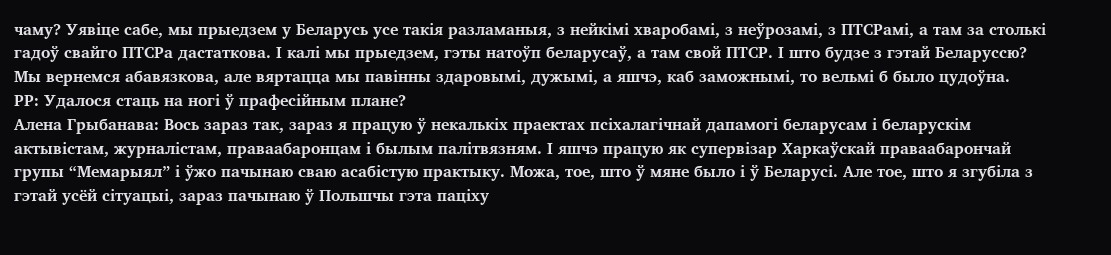чаму? Уявіце сабе, мы прыедзем у Беларусь усе такія разламаныя, з нейкімі хваробамі, з неўрозамі, з ПТСРамі, а там за столькі гадоў свайго ПТСРа дастаткова. І калі мы прыедзем, гэты натоўп беларусаў, а там свой ПТСР. І што будзе з гэтай Беларуссю? Мы вернемся абавязкова, але вяртацца мы павінны здаровымі, дужымі, а яшчэ, каб заможнымі, то вельмі б было цудоўна.
РР: Удалося стаць на ногі ў прафесійным плане?
Алена Грыбанава: Вось зараз так, зараз я працую ў некалькіх праектах псіхалагічнай дапамогі беларусам і беларускім актывістам, журналістам, праваабаронцам і былым палітвязням. І яшчэ працую як супервізар Харкаўскай праваабарончай групы “Мемарыял” і ўжо пачынаю сваю асабістую практыку. Можа, тое, што ў мяне было і ў Беларусі. Але тое, што я згубіла з гэтай усёй сітуацыі, зараз пачынаю ў Польшчы гэта паціху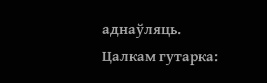аднаўляць.
Цалкам гутарка: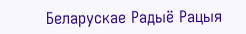Беларускае Радыё Рацыя